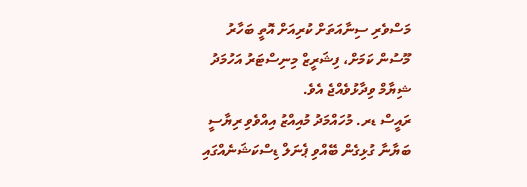މަސްވެރި ސިނާއަތަށް ކުރިއަށް އޮތީ ބަހާރު މޫސުން ކަމަށް، ފިޝަރީޒް މިނިސްޓަރު އަހުމަދު ޝިޔާމް ވިދާޅުވެއްޖެ އެވެ.
ރައީސް ޑރ. މުހައްމަދު މުއިއްޒު އިއްވެވި ރިޔާސީ ބަޔާނާ ގުޅިގެން ބޭއްވި ޕެނަލް ޑިސްކަޝަނެއްގައި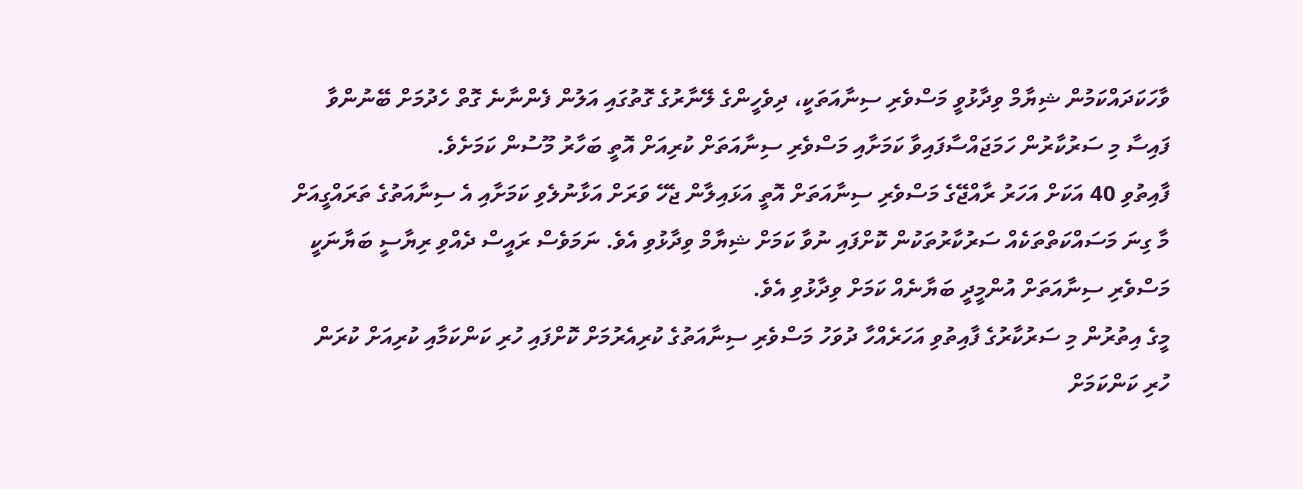ވާހަކަދައްކަމުން ޝިޔާމް ވިދާޅުވީ މަސްވެރި ސިނާއަތަކީ، ދިވެހީންގެ ލޭނާރުގެ ގޮތުގައި އަލުން ފެންނާނެ ގޮތް ހެދުމަށް ބޭނުންވާ ފައިސާ މި ސަރުކާރުން ހަމަޖައްސާފައިވާ ކަމަށާއި މަސްވެރި ސިނާއަތަށް ކުރިއަށް އޮތީ ބަހާރު މޫސުން ކަމަށެވެ.
ފާއިތުވި 40 އަކަށް އަހަރު ރާއްޖޭގެ މަސްވެރި ސިނާއަތަށް އޮތީ އަޅައިލާން ޖެހޭ ވަރަށް އަޅާނުލެވި ކަމަށާއި އެ ސިނާއަތުގެ ތަރައްގީއަށް މާ ގިނަ މަސައްކަތްތަކެއް ސަރުކާރުތަކުން ކޮށްފައި ނުވާ ކަމަށް ޝިޔާމް ވިދާޅުވި އެވެ. ނަމަވެސް ރައީސް ދެއްވި ރިޔާސީ ބަޔާނަކީ މަސްވެރި ސިނާއަތަށް އުންމީދީ ބަޔާނެއް ކަމަށް ވިދާޅުވި އެވެ.
މީގެ އިތުރުން މި ސަރުކާރުގެ ފާއިތުވި އަހަރެއްހާ ދުވަހު މަސްވެރި ސިނާއަތުގެ ކުރިއެރުމަށް ކޮށްފައި ހުރި ކަންކަމާއި ކުރިއަށް ކުރަން ހުރި ކަންކަމަށް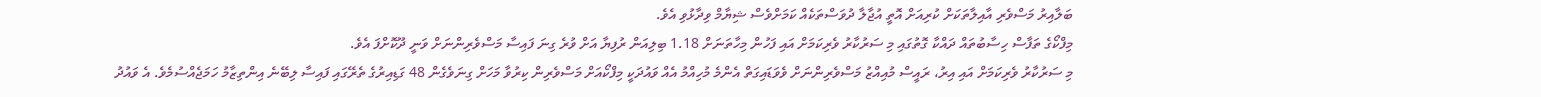ބަލާއިރު މަސްވެރި އާއިލާތަކަށް ކުރިއަށް އޮތީ އުޖާލާ ދުވަސްތަކެއް ކަމަށްވެސް ޝިޔާމް ވިދާޅުވި އެވެ.
މިފްކޯގެ ތަފާސް ހިސާބުތައް ދައްކާ ގޮތުގައި މި ސަރުކާރު ވެރިކަމަށް އައި ފަހުން މިހާތަނަށް 1.18 ބިލިއަން ރުފިޔާ އަށް ވުރެ ގިނަ ފައިސާ މަސްވެރިންނަށް ވަނީ ދޫކޮށްފަ އެވެ.
މި ސަރުކާރު ވެރިކަމަށް އައި އިރު، ރައީސް މުއިއްޒު މަސްވެރިންނަށް ވެވަޑައިގަތް އެންމެ މުހިއްމު އެއް ވައުދަކީ މިފްކޯއަށް މަސްވެރިން ކިރުވާ މަހަށް ގިނަވެގެން 48 ގަޑިއިރުގެ ތެރޭގައި ފައިސާ ލިބޭނެ އިންތިޒާމު ހަމަޖެއްސުމެވެ. އެ ވައުދު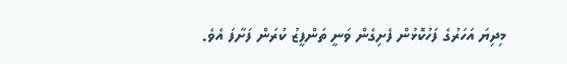މިދިޔަ އަހަރުގެ ފަހުކޮޅުން ފެށިގެން ވަނީ ތަންފީޒު ކުރަން ފަށާފަ އެވެ.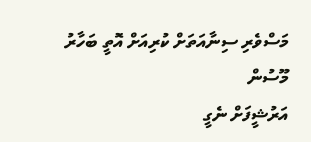މަސްވެރި ސިނާއަތަށް ކުރިއަށް އޮތީ ބަހާރު މޫސުން
އަރުޝީފަށް ނެގީ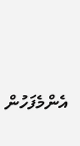އެންމެފަހުން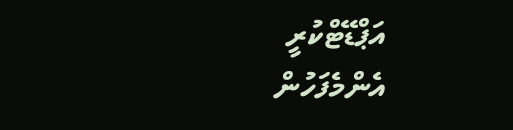އަޕްޑޭޓްކުރީ
އެންމެފަހުން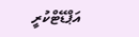އަޕްޑޭޓްކުރީ